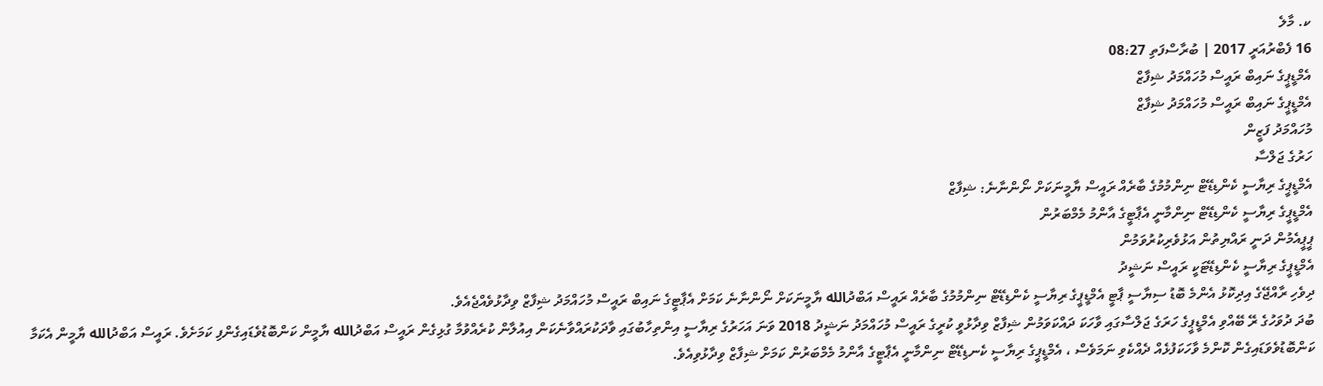ކ. މާލެ
16 ފެބްރުއަރީ 2017 | ބުރާސްފަތި 08:27
އެމްޑީޕީގެ ނައިބް ރައީސް މުހައްމަދު ޝިފާޒް
އެމްޑީޕީގެ ނައިބް ރައީސް މުހައްމަދު ޝިފާޒް
މުހައްމަދު ފަޒީން
ހަރުގެ ޖަލްސާ
އެމްޑީޕީގެ ރިޔާސީ ކެންޑިޑޭޓް ނިންމުމުގެ ބާރެއް ރައީސް ޔާމީނަކަށް ނޯންނާނެ: ޝިފާޒް
އެމްޑީޕީގެ ރިޔާސީ ކެންޑިޑޭޓް ނިންމާނީ އެޕާޓީގެ އާންމު މެމްބަރުން
ޕީޕީއެމުން ދަނީ ރައްޔިތުން އަޅުވެރިކުރުވަމުން
އެމްޑީޕީގެ ރިޔާސީ ކެންޑިޑޭޓަކީ ރައީސް ނަޝީދު
ދިވެހި ރާއްޖޭގެ އިދިކޮޅު އެންމެ ބޮޑު ސިޔާސީ ޕާޓީ އެމްޑީޕީގެ ރިޔާސީ ކެންޑިޑޭޓް ނިންމުމުގެ ބާރެއް ރައީސް އަބްދުالله ޔާމީނަކަށް ނޯންނާނެ ކަމަށް އެޕާޓީގެ ނައިބް ރައީސް މުހައްމަދު ޝިފާޒް ވިދާޅުވެއްޖެއެވެ.
ބުދަ ދުވަހުގެ ރޭ ބޭއްވި އެމްޑީޕީގެ ހަރަގެ ޖަލްސާގައި ވާހަކަ ދައްކަވަމުން ޝިފާޒް ވިދާޅުވީ ކުރީގެ ރައީސް މުހައްމަދު ނަޝީދު 2018 ވަނަ އަހަރުގެ ރިޔާސީ އިންތިހާބުގައި ވާދަކުރައްވާނެކަން އިއުލާން ކުރެއްވުމާ ގުޅިގެން ރައީސް އަބްދުالله ޔާމީން ކަންބޮޑުވެޑައިގެންފި ކަމަށެވެ. ރައީސް އަބްދުالله ޔާމީން އެކަމާ ކަންބޮޑުވެވަޑައިގެން ކޮންމެ ވާހަކަފުޅެއް ދެއްކެވި ނަމަވެސް ، އެމްޑީޕީގެ ރިޔާސީ ކެނޑިޑޭޓް ނިންމާނީ އެޕާޓީގެ އާންމު މެމްބަރުން ކަމަށް ޝިފާޒް ވިދާޅުވިއެވެ.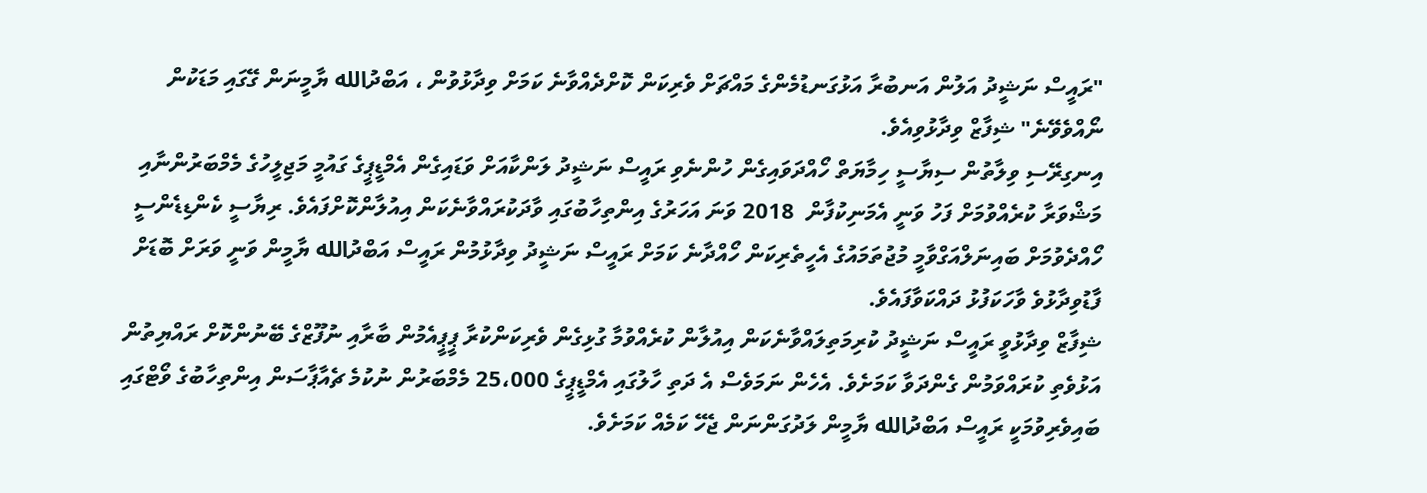"ރައީސް ނަޝީދު އަލުން އަނބުރާ އަޅުގަނޑުމެންގެ މައްޗަށް ވެރިކަން ކޮށްދެއްވާނެ ކަމަށް ވިދާޅުވުން ، އަބްދުالله ޔާމީނަން ގޭގައި މަޑަކުން ނޯއްވެވޭނެ" ޝިފާޒް ވިދާޅުވިއެވެ.
އިނގިރޭސި ވިލާތުން ސިޔާސީ ހިމާޔަތް ހޯއްދަވައިގެން ހުންނެވި ރައީސް ނަޝީދު ލަންކާއަށް ވަޑައިގެން އެމްޑީޕީގެ ގައުމީ މަޖިލީހުގެ މެމްބަރުންނާއި މަޝްވަރާ ކުރެއްވުމަށް ފަހު ވަނީ އެމަނިކުފާން  2018 ވަނަ އަހަރުގެ އިންތިހާބުގައި ވާދަކުރައްވާނެކަން އިއުލާންކޮށްފައެވެ. ރިޔާސީ ކެންޑިޑެންސީ ހޯއްދެވުމަށް ބައިނަލްއަގްވާމީ މުޖުތަމައުގެ އެހީތެރިކަން ހޯއްދާނެ ކަމަށް ރައީސް ނަޝީދު ވިދާޅުމުން ރައީސް އަބްދުالله ޔާމީން ވަނީ ވަރަށް ބޮޑަށް ފާޑުވިދާޅުވެ ވާހަކަފުޅު ދައްކަވާފައެވެ.
ޝިފާޒް ވިދާޅުވީ ރައީސް ނަޝީދު ކުރިމަތިލައްވާނެކަން އިއުލާން ކުރެއްވުމާ ގުޅިގެން ވެރިކަންކުރާ ޕީޕީއެމުން ބާރާއި ނުފޫޒްގެ ބޭނުންކޮށް ރައްޔިތުން އަޅުވެތި ކުރައްވަމުން ގެންދަވާ ކަމަށެވެ. އެހެން ނަމަވެސް އެ ދަތި ހާލުގައި އެމްޑީޕީގެ 25،000 މެމްބަރުން ނުކުމެ ޗެއާޕާސަން އިންތިހާބުގެ ވޯޓްގައި ބައިވެރިވުމަކީ ރައީސް އަބްދުالله ޔާމީން ލަދުގަންނަން ޖެހޭ ކަމެއް ކަމަށެވެ.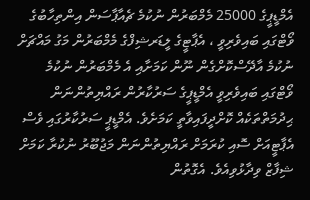އެމްޑީޕީގެ 25000 މެމްބަރުން ނުކުމެ ޗެއާޕާސަން އިންތިހާބުގެ ވޯޓްގައި ބައިވެރިވީ ، އެޕާޓީގެ ލީޑަރޝިފްގެ މެމްބަރުން މަގު މައްޗަށް ނުކުމެ އާދޭސްކޮށްގެން ނޫން ކަމަށާއި އެ މެމްބަރުން ނުކުމެ ވޯޓްގައި ބައިވެރިވީ އެމްޑީޕީގެ ސަރުކާރުން ރައްޔިތުންނަން ޙިދުމަތްތަކެއް ކޮށްދީފައިވާތީ ކަމަށެވެ. އެމްޑީޕީ ސަރުކާރުގައި ވެސް އެޕާޓީއަށް ސޮއި ކުރަމަށް ރައްޔިތުންނަން މަޖުބޫރު ނުކުރާ ކަމަށް ޝިފާޒް ވިދާޅުވިއެވެ. އެގޮތުން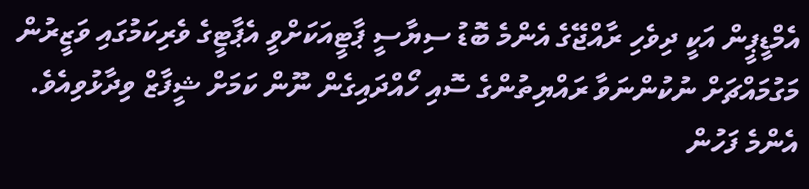އެމްޑީޕީން އަކީ ދިވެހި ރާއްޖޭގެ އެންމެ ބޮޑު ސިޔާސީ ޕާޓީއަކަށްވީ އެޕާޓީގެ ވެރިކަމުގައި ވަޒީރުން މަގުމައްޗަށް ނުކުންނަވާ ރައްޔިތުންގެ ސޮއި ހޯއްދައިގެން ނޫން ކަމަށް ޝީފާޒް ވިދާޅުވިއެވެ.
އެންމެ ފަހުން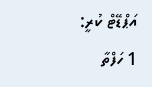އަޕްޑޭޓް ކުރީ: 1 ހަފްތާ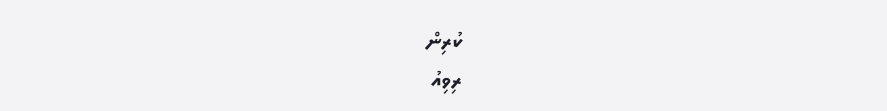ކުރިން
ރިވިއު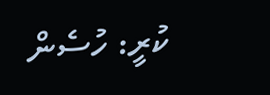ކުރީ: ހުސެން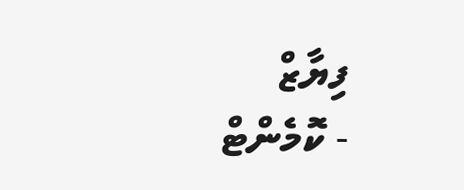ފިޔާޒް
- ކޮމެންޓް